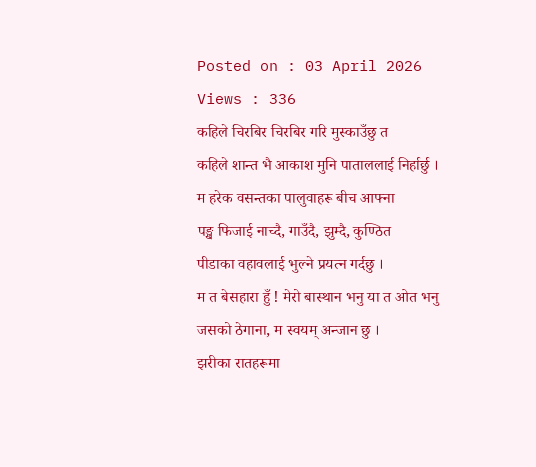Posted on : 03 April 2026
Views : 336
कहिले चिरबिर चिरबिर गरि मुस्काउँछु त
कहिले शान्त भै आकाश मुनि पाताललाई निर्हार्छु ।
म हरेक वसन्तका पालुवाहरू बीच आफ्ना
पङ्ख फिजाई नाच्दै, गाउँदै, झुम्दै, कुण्ठित
पीडाका वहावलाई भुल्ने प्रयत्न गर्दछु ।
म त बेसहारा हुँ ! मेरो बास्थान भनु या त ओत भनु
जसको ठेगाना, म स्वयम् अन्जान छु ।
झरीका रातहरूमा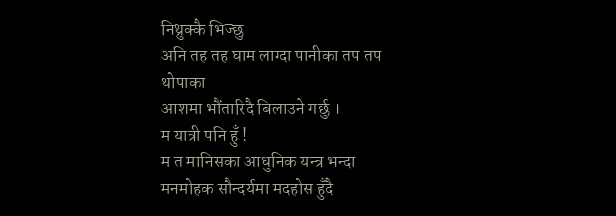निथ्रुक्कै भिज्छु
अनि तह तह घाम लाग्दा पानीका तप तप थोपाका
आशमा भौंतारिदै बिलाउने गर्छु ।
म यात्री पनि हुँ !
म त मानिसका आधुनिक यन्त्र भन्दा
मनमोहक सौन्दर्यमा मदहोस हुँदै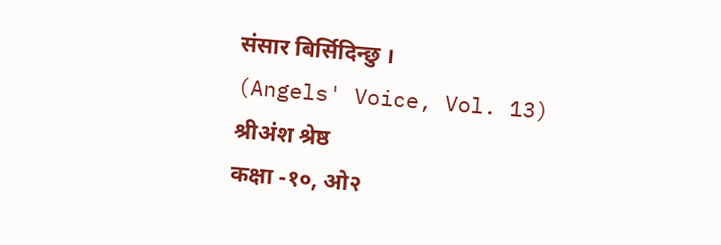संसार बिर्सिदिन्छु ।
(Angels' Voice, Vol. 13)
श्रीअंश श्रेष्ठ
कक्षा -१०, ओ२